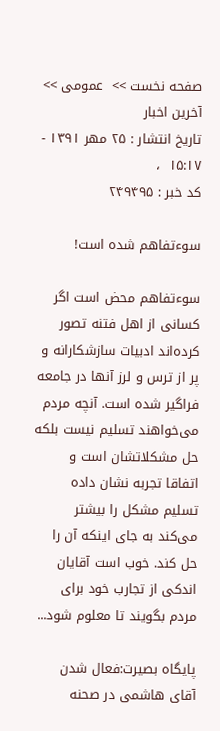صفحه نخست >>  عمومی >> آخرین اخبار
تاریخ انتشار : ۲۵ مهر ۱۳۹۱ - ۱۵:۱۷  ،
کد خبر : ۲۴۹۴۹۵

سوء‌تفاهم شده است!

سوء‌تفاهم محض است اگر کسانی از اهل فتنه تصور کرده‌اند ادبیات سازشکارانه و پر از ترس و لرز آنها در جامعه فراگیر شده است. آنچه مردم می‌خواهند تسلیم نیست بلکه حل مشکلاتشان است و اتفاقا تجربه نشان داده تسلیم مشکل را بیشتر می‌کند به جای اینکه آن را حل کند. خوب است آقایان اندکی از تجارب خود برای مردم بگویند تا معلوم شود...

پایگاه بصیرت:فعال شدن آقای هاشمی در صحنه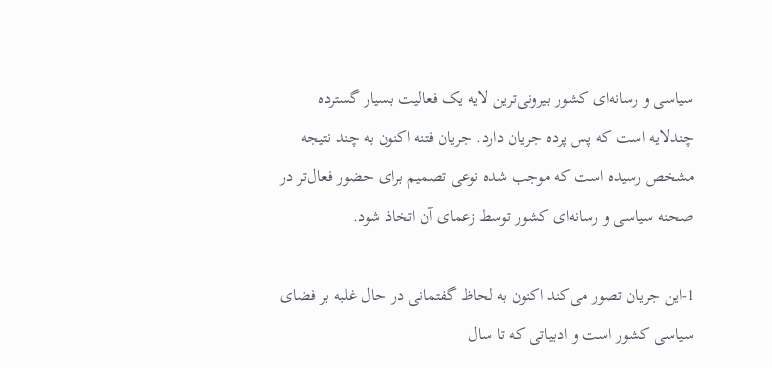سیاسی و رسانه‌‌ای کشور بیرونی‌ترین لایه یک فعالیت بسیار گسترده چندلایه است که پس پرده جریان دارد. جریان فتنه اکنون به چند نتیجه مشخص رسیده است که موجب شده نوعی تصمیم برای حضور فعال‌تر در صحنه سیاسی و رسانه‌ای کشور توسط زعمای آن اتخاذ شود.

1-این جریان تصور می‌کند اکنون به لحاظ گفتمانی در حال غلبه بر فضای سیاسی کشور است و ادبیاتی که تا سال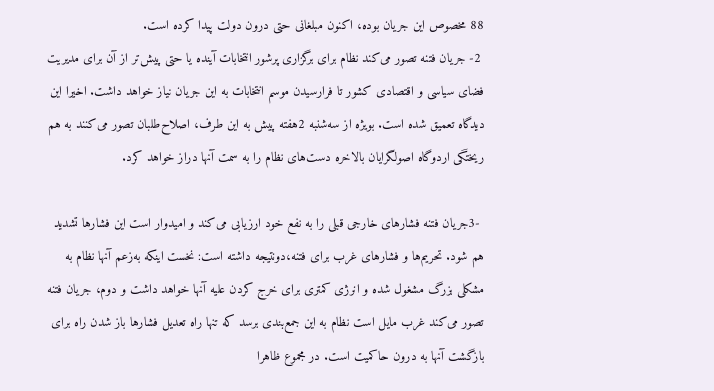88 مخصوص این جریان بوده، اکنون مبلغانی حتی درون دولت پیدا کرده است.
 2- جریان فتنه تصور می‌کند نظام برای برگزاری پرشور انتخابات آینده یا حتی پیش‌تر از آن برای مدیریت فضای سیاسی و اقتصادی کشور تا فرا‌رسیدن موسم انتخابات به این جریان نیاز خواهد داشت. اخیرا این دیدگاه تعمیق شده است. بویژه از سه‌شنبه 2هفته پیش به این طرف، اصلاح‌طلبان تصور می‌کنند به هم ریختگی اردوگاه اصولگرایان بالاخره دست‌های نظام را به سمت آنها دراز خواهد کرد.

 -3جریان فتنه فشارهای خارجی قبلی را به نفع خود ارزیابی می‌کند و امیدوار است این فشارها تشدید هم شود. تحریم‌ها و فشارهای غرب برای فتنه،دونتیجه داشته است: نخست اینکه به‌زعم آنها نظام به مشکلی بزرگ مشغول شده و انرژی کمتری برای خرج کردن علیه آنها خواهد داشت‌ و دوم، جریان فتنه تصور می‌کند غرب مایل است نظام به این جمع‌بندی برسد که تنها راه تعدیل فشارها باز شدن راه برای بازگشت آنها به درون حاکمیت است. در مجموع ظاهرا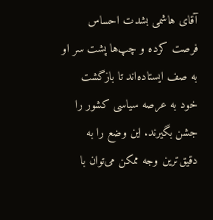آقای هاشمی بشدت احساس فرصت کرده و چپ‌ها پشت سر او به صف ایستاده‌اند تا بازگشت خود به عرصه سیاسی کشور را جشن بگیرند. این وضع را به دقیق‌ترین وجه ممکن می‌توان با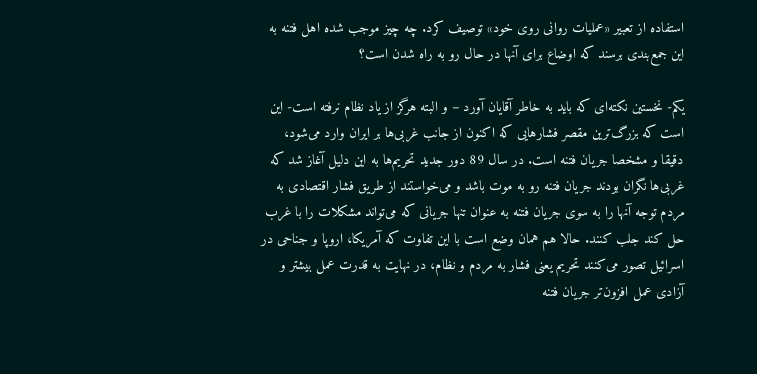استفاده از تعبیر «عملیات روانی روی خود» توصیف کرد. چه چیز موجب شده اهل فتنه به این جمع‌بندی برسند که اوضاع برای آنها در حال رو به راه شدن است؟

یکم- نخستین نکته‌ای که باید به خاطر آقایان آورد – و البته هرگز از یاد نظام نرفته است- این است که بزرگ‌ترین مقصر فشارهایی که اکنون از جانب غربی‌ها بر ایران وارد می‌شود، دقیقا و مشخصا جریان فتنه است. در سال 89 دور جدید تحریم‌ها به این دلیل آغاز شد که غربی‌ها نگران بودند ‌جریان فتنه رو به موت باشد و می‌خواستند از طریق فشار اقتصادی به مردم توجه آنها را به سوی جریان فتنه به عنوان تنها جریانی که می‌تواند مشکلات را با غرب حل کند جلب کنند. حالا هم همان وضع است با این تفاوت که آمریکا، اروپا و جناحی در اسرائیل تصور می‌کنند تحریم یعنی فشار به مردم و نظام، در نهایت به قدرت عمل بیشتر و آزادی عمل افزون‌تر جریان فتنه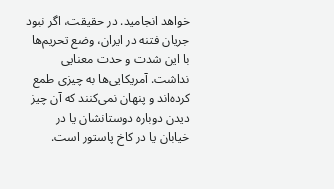خواهد انجامید. در حقیقت، اگر نبود جریان فتنه در ایران، وضع تحریم‌ها با این شدت و حدت معنایی نداشت. آمریکایی‌ها به چیزی طمع کرده‌اند و پنهان نمی‌کنند که آن چیز دیدن دوباره دوستانشان یا در خیابان یا در کاخ پاستور است.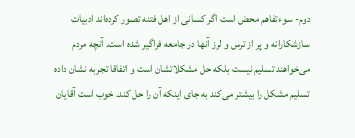دوم- سوء‌تفاهم محض است اگر کسانی از اهل فتنه تصور کرده‌اند ادبیات سازشکارانه و پر از ترس و لرز آنها در جامعه فراگیر شده است. آنچه مردم می‌خواهند تسلیم نیست بلکه حل مشکلاتشان است و اتفاقا تجربه نشان داده تسلیم مشکل را بیشتر می‌کند به جای اینکه آن را حل کند. خوب است آقایان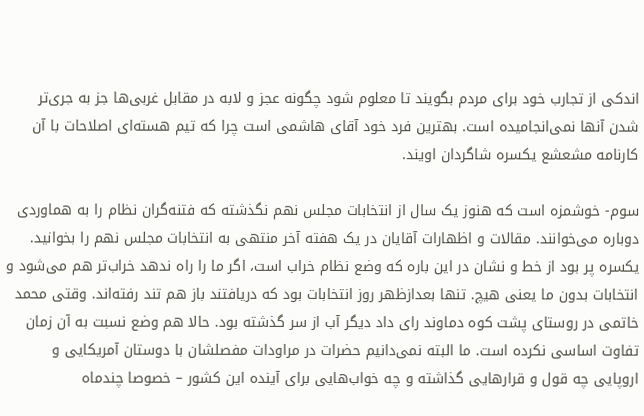اندکی از تجارب خود برای مردم بگویند تا معلوم شود چگونه عجز و لابه در مقابل غربی‌ها جز به جری‌تر شدن آنها نمی‌انجامیده است. بهترین فرد خود آقای هاشمی است چرا که تیم هسته‌ای اصلاحات با آن کارنامه مشعشع یکسره شاگردان اویند.

سوم- خوشمزه است که هنوز یک سال از انتخابات مجلس نهم نگذشته که فتنه‌گران نظام را به هماوردی دوباره می‌خوانند. مقالات و اظهارات آقایان در یک هفته آخر منتهی به انتخابات مجلس نهم را بخوانید. یکسره پر بود از خط و نشان در این باره که وضع نظام خراب است، اگر ما را راه ندهد خراب‌تر هم می‌شود و انتخابات بدون ما یعنی هیچ. تنها بعدازظهر روز انتخابات بود که دریافتند باز هم تند رفته‌اند. وقتی محمد خاتمی در روستای پشت کوه دماوند رای داد دیگر آب از سر گذشته بود. حالا هم وضع نسبت به آن زمان تفاوت اساسی نکرده است. ما البته نمی‌دانیم حضرات در مراودات مفصلشان با دوستان آمریکایی و اروپایی چه قول و قرارهایی گذاشته و چه خواب‌هایی برای آینده این کشور – خصوصا چند‌ماه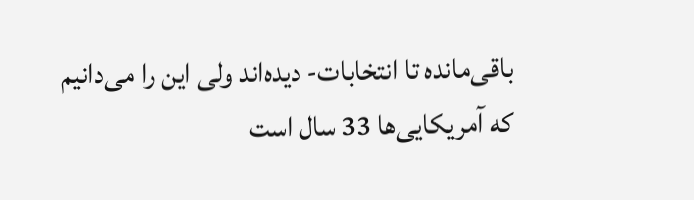باقی‌مانده تا انتخابات- دیده‌اند ولی این را می‌دانیم که آمریکایی‌ها 33 سال است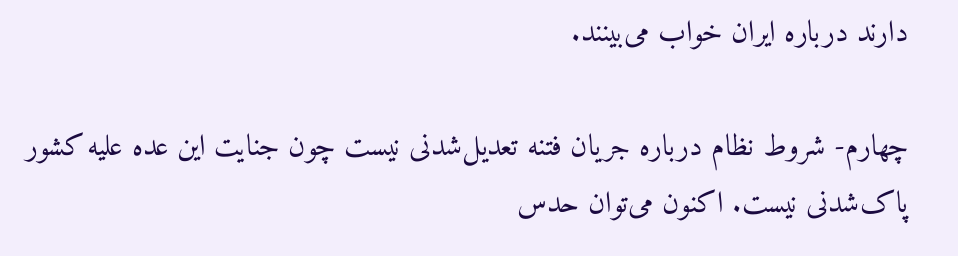دارند درباره ایران خواب می‌بینند.

چهارم- شروط نظام درباره جریان فتنه تعدیل‌شدنی نیست چون جنایت این عده علیه کشور پاک‌شدنی نیست. اکنون می‌توان حدس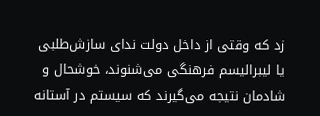زد که وقتی از داخل دولت ندای سازش‌طلبی یا لیبرالیسم فرهنگی می‌شنوند، خوشحال و شادمان نتیجه می‌گیرند که سیستم در آستانه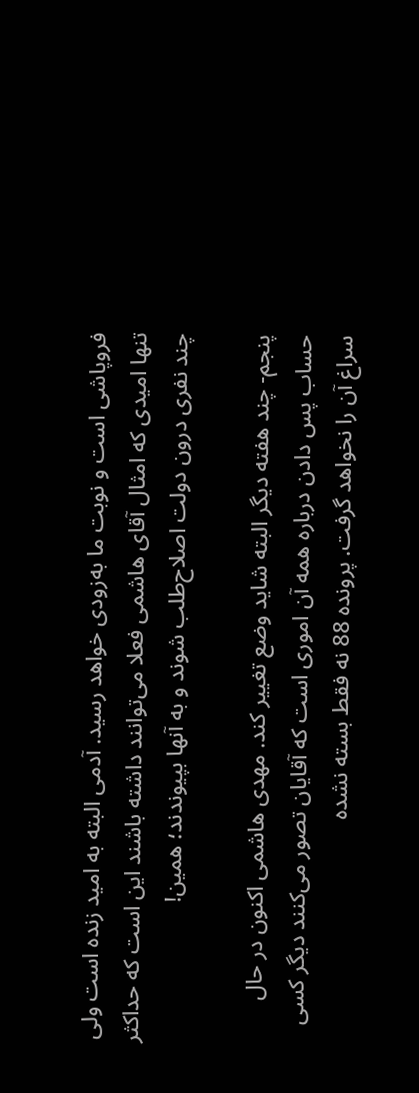فروپاشی است و نوبت ما به‌زودی خواهد رسید. آدمی البته به امید زنده است ولی تنها امیدی که امثال آقای هاشمی فعلا می‌توانند داشته باشند این است که حداکثر چند نفری درون دولت اصلاح‌طلب شوند و به آنها بپیوندند؛ همین!

پنجم- چند هفته دیگر البته شاید وضع تغییر کند. مهدی هاشمی اکنون در حال حساب پس دادن درباره همه آن اموری است که آقایان تصور می‌کنند دیگر کسی سراغ آن را نخواهد گرفت. پرونده 88 نه فقط بسته نشده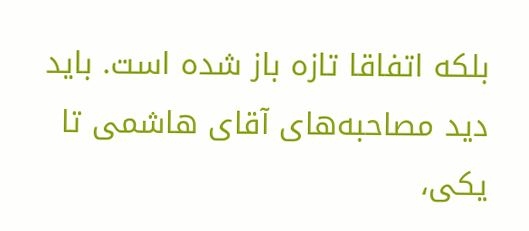بلکه اتفاقا تازه باز شده است. باید دید مصاحبه‌های آقای هاشمی تا یکی،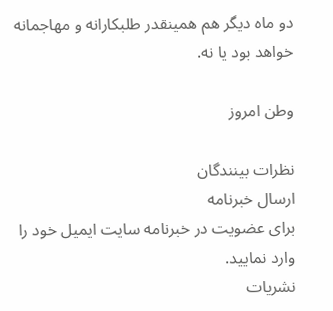دو‌ ماه دیگر هم همینقدر طلبکارانه و مهاجمانه خواهد بود یا نه.

وطن امروز

نظرات بینندگان
ارسال خبرنامه
برای عضویت در خبرنامه سایت ایمیل خود را وارد نمایید.
نشریات